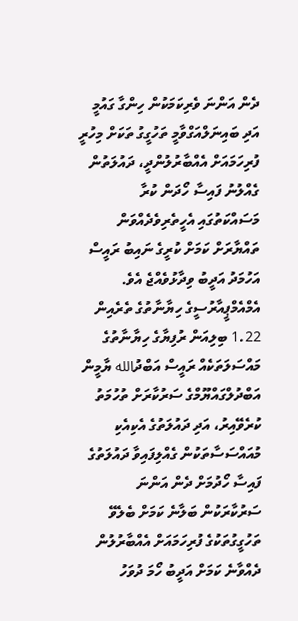ދެން އަންނަ ވެރިކަމަކުން ހިންގާ ގައުމީ އަދި ބައިނަލްއަގްވާމީ ތަހުގީގު ތަކަށް މިހުރީ ފުރިހަމައަށް އެއްބާރުލުންދީ، ދައުލަތުން ގެއްލުނު ފައިސާ ހޯދަން ކުރާ މަސައްކަތުގައި އެހީތެރިވެދެއްވަން ތައްޔާރަށް ކަމަށް ކުރީގެ ނައިބު ރައީސް އަހުމަދު އަދީބު ވިދާޅުވެއްޖެ އެވެ.
އެމްއެމްޕީއާރުސީގެ ހިޔާނާތުގެ ތެރެއިން 1.22 ބިލިއަން ރުފިޔާގެ ހިޔާނާތުގެ މައްސަލަތަކެއް ރައީސް އަބްދުالله ޔާމީން އަބްދުލްގައްޔޫމްގެ ސަރުކާރަށް ތުހުމަތު ކުރެވޭއިރު، އަދި ދައުލަތުގެ އެކިއެކި މުއައްސަސާތަކުން ގެއްލިފައިވާ ދައުލަތުގެ ފައިސާ ހޯދުމަށް ދެން އަންނަ ސަރުކާރަކުން ބަލާނެ ކަމަށް ބެލެވޭ ތަހުގީގުތަކުގެ ފުރިހަމައަށް އެއްބާރުލުން ދެއްވާނެ ކަމަށް އަދީބު ހޯމަ ދުވަހު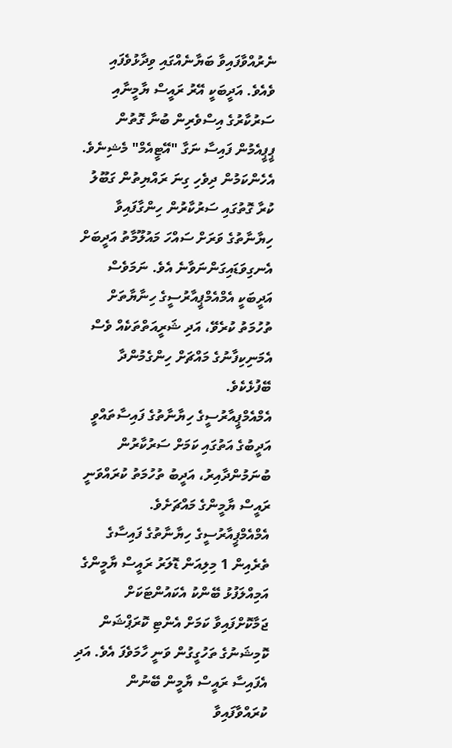ނެރުއްވާފައިވާ ބަޔާނެއްގައި ވިދާޅުވެފައި ވެއެވެ. އަދީބަކީ އޭރު ރައީސް ޔާމީނާއި ސަރުކާރުގެ އިސްވެރިން ބުނާ ގޮތުން ޕީޕީއެމުން ފައިސާ ނަގާ "އޭޓީއެމް" މެޝިނެވެ. އެހެންކަމުން ދިވެހި ގިނަ ރައްޔިތުން ގަބޫލު ކުރާ ގޮތުގައި ސަރުކާރުން ހިންގާފައިވާ ހިޔާނާތުގެ ވަރަށް ސައްހަ މައުލޫމާތު އަދީބަށް އެނގިވަޑައިގަންނަވާނެ އެވެ. ނަމަވެސް އަދީބަކީ އެމްއެމްޕީއާރުސީގެ ހިނާޔާތަށް ތުހުމަތު ކުރެވޭ، އަދި ޝަރީއަތްތަކެއް ވެސް އެމަނިކިފާނުގެ މައްޗަށް ހިންގެމުންދާ ބޭފުޅެކެވެ.
އެމްއެމްޕީއާރުސީގެ ހިޔާނާތުގެ ފައިސާތައްވީ އަދީބުގެ އަތުގައި ކަމަށް ސަރުކާރުން ބުނަމުންދާއިރު، އަދީބު ތުހުމަތު ކުރައްވަނީ ރައީސް ޔާމީންގެ މައްޗަށެވެ.
އެމްއެމްޕީއާރުސީގެ ހިޔާނާތުގެ ފައިސާގެ ތެރެއިން 1 މިލިއަން ޑޮލަރު ރައީސް ޔާމީންގެ އަމިއްލަފުޅު ބޭންކު އެކައުންޓަކަށް ޖަމާކޮށްފައިވާ ކަމަށް އެންޓި ކޮރަޕްޝަން ކޮމިޝަނުގެ ތަހުގީގުން ވަނީ ހާމަވެފަ އެވެ. އަދި އެފައިސާ ރައީސް ޔާމީން ބޭނުން ކުރައްވާފައިވާ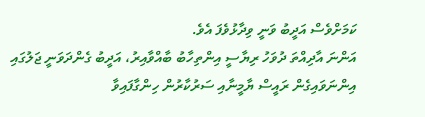ކަމަށްވެސް އަދީބު ވަނީ ވިދާޅުވެފަ އެވެ.
އަންނަ އާދިއްތަ ދުވަހު ރިޔާސީ އިންތިހާބު ބާއްވާއިރު، އަދީބު ގެންދަވަނީ ޖަލުގައި އިންނަވައިގެން ރައީސް ޔާމީނާއި ސަރުކާރުން ހިންގާފައިވާ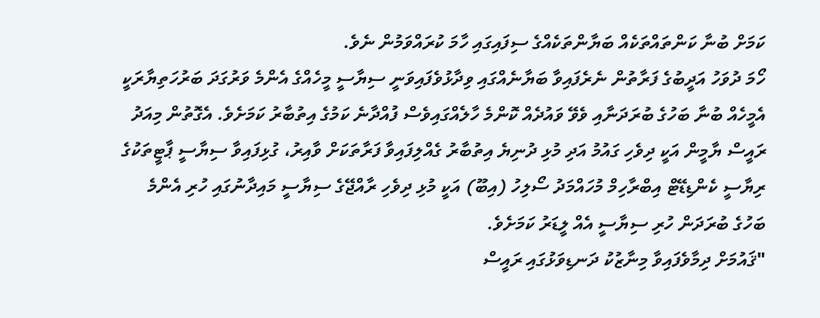ކަމަށް ބުނާ ކަންތައްތަކެއް ބަޔާންތަކެއްގެ ސިފައިގައި ހާމަ ކުރައްވަމުން ނެވެ.
ހޯމަ ދުވަހު އަދީބުގެ ފަރާތުން ނެރެފައިވާ ބަޔާނެއްގައި ވިދާޅުވެފައިވަނީ ސިޔާސީ މީހެއްގެ އެންމެ ވަރުގަދަ ބަރުހަތިޔާރަކީ އެމީހެއް ބުނާ ބަހުގެ ބުރަދަނާއި ވެވޭ ވައުދެއް ކޮންމެ ހާލެއްގައިވެސް ފުއްދާނެ ކަމުގެ އިތުބާރު ކަމަށެވެ. އެގޮތުން މިއަދު ރައީސް ޔާމީން އަކީ ދިވެހި ގައުމު އަދި މުޅި ދުނިޔެ އިތުބާރު ގެއްލިފައިވާ ފަރާތަކަށް ވާއިރު، ގުޅިފައިވާ ސިޔާސީ ޕާޓީތަކުގެ ރިޔާސީ ކެންޑިޑޭޓް އިބްރާހިމް މުހައްމަދު ސޯލިހު (އިބޫ) އަކީ މުޅި ދިވެހި ރާއްޖޭގެ ސިޔާސީ މައިދާނުގައި ހުރި އެންމެ ބަހުގެ ބުރަދަން ހުރި ސިޔާސީ އެއް ލީޑަރު ކަމަށެވެ.
"ޤައުމަށް ދިމާވެފައިވާ މިނާޒުކު ދަނޑިވަޅުގައި ރައީސް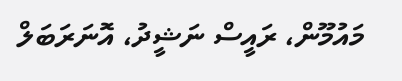މައުމޫން، ރައީސް ނަޝީދު، އޮނަރަބަލް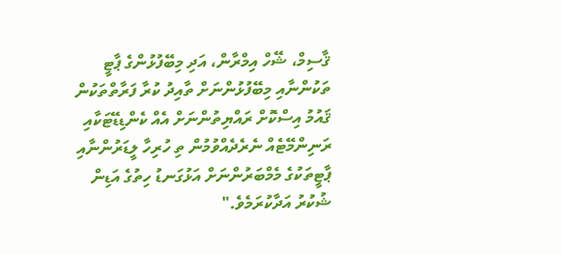ޤާސިމް، ޝޭހް އިމްރާން، އަދި މިބޭފުޅުންގެ ޕާޓީ ތަކުންނާއި މިބޭފުޅުންނަށް ތާއިދު ކުރާ ފަރާތްތަކުން ޤައުމު އިސްކޮށް ރައްޔިތުންނަށް އެއް ކެންޑިޑޭޓަކާއި ރަނިންމޭޓެއް ނެރެދެއްވުމުން ތި ހުރިހާ ލީޑަރުންނާއި ޕާޓީތަކުގެ މެމްބަރުންނަށް އަޅުގަނޑު ހިތުގެ އަޑިން ޝުކުރު އަދާކުރަމެވެ."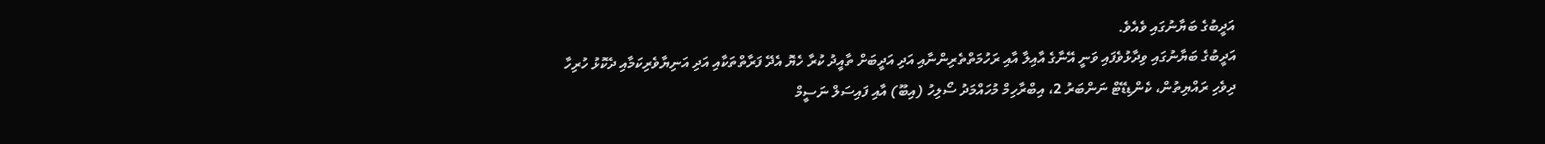އަދީބުގެ ބަޔާނުގައި ވެއެވެ.
އަދީބުގެ ބަޔާނުގައި ވިދާޅުވެފައި ވަނީ އޭނާގެ އާއިލާ އާއި ރަހުމަތްތެރިންނާއި އަދި އަދީބަށް ތާއީދު ކުރާ ހެޔޮ އެދޭ ފަރާތްތަކާއި އަދި އަނިޔާވެރިކަމާއި ދެކޮޅު ހުރިހާ ދިވެހި ރައްޔިތުން، ކެންޑިޑޭޓް ނަންބަރު 2، އިބްރާހިމް މުހައްމަދު ސޯލިހު (އިބޫ) އާއި ފައިސަލް ނަސީމް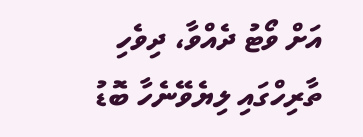އަށް ވޯޓު ދެއްވާ، ދިވެހި ތާރިހްގައި ލިޔެވޭނެހާ ބޮޑު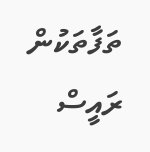ތަފާތަކުން ރައީސް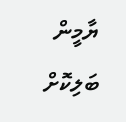ޔާމީން ބަލިކޮށް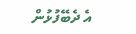އެ ދެބޭފުޅުން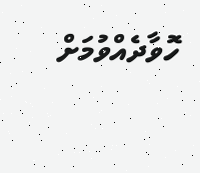ހޮވާދެއްވުމަށް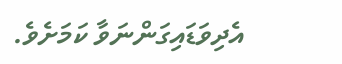އެދިވަޑައިގަންނަވާ ކަމަށެވެ.